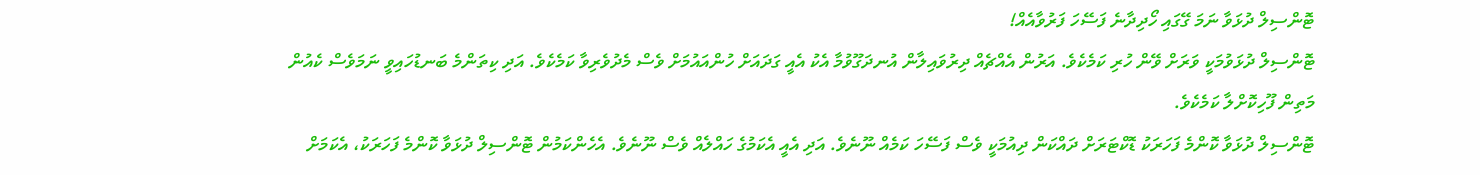ޓޮންސިލް ދުޅަވާ ނަމަ ގޭގައި ހޯދިދާނެ ފަސޭހަ ފަރުވާއެއް!
ޓޮންސިލް ދުޅަވުމަކީ ވަރަށް ވޭން ހުރި ކަމެކެވެ. އަރުން އެއްޗެއް ދިރުވައިލާން އުނދަގޫވުމާ އެކު އެއީ ގަދައަށް ހުންއައުމަށް ވެސް މެދުވެރިވާ ކަމެކެވެ. އަދި ކިތަންމެ ބަނޑުހައިވީ ނަމަވެސް ކެއުން މަތިން ފޫހިކޮށްލާ ކަމެކެވެ.
ޓޮންސިލް ދުޅަވާ ކޮންމެ ފަހަރަކު ޑޮކްޓަރަށް ދައްކަން ދިއުމަކީ ވެސް ފަސޭހަ ކަމެއް ނޫނެވެ. އަދި އެއީ އެކަމުގެ ހައްލެއް ވެސް ނޫނެވެ. އެހެންކަމުން ޓޮންސިލް ދުޅަވާ ކޮންމެ ފަހަރަކު، އެކަމަށް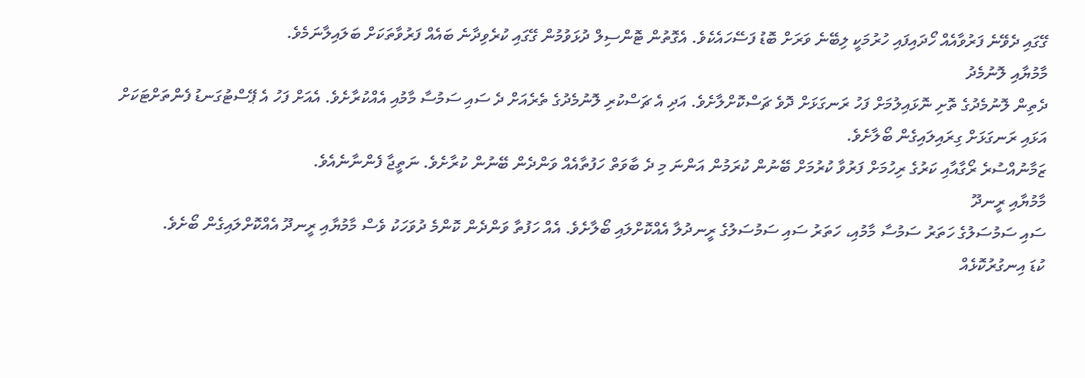ގޭގައި ދެވޭނެ ފަރުވާއެއް ހޯދައިފައި ހުރުމަކީ ލިބޭނެ ވަރަށް ބޮޑު ފަސޭހައެކެވެ. އެގޮތުން ޓޮންސިލް ދުޅަވުމުން ގޭގައި ކުރެވިދާނެ ބައެއް ފަރުވާތަކަށް ބަލައިލާނަމެވެ.
މާމުޔާއި ލޮނުމެދު
ދެތިން ލޮނުމެދުގެ ތޮށި ނޮޅައިލުމަށް ފަހު ރަނގަޅަށް ދޮވެ ޗަސްކޮށްލާށެވެ. އަދި އެ ޗަސްކުރި ލޮނުމެދުގެ ތެރެއަށް ދެ ސައި ސަމުސާ މާމުއި އެއްކުރާށެވެ. އެއަށް ފަހު އެ ޕޭސްޓުގަނޑު ފެންތަށްޓަކަށް އަޅައި ރަނގަޅަށް ގިރައިލައިގެން ބޯލާށެވެ.
ޒަމާނުއްސުރެ ރޯގާއާއި ކަރުގެ ރިހުމަށް ފަރުވާ ކުރުމަށް ބޭނުން ކުރަމުން އަންނަ މި ދެ ބާވަތް ހަފުތާއެއް ވަންދެން ބޭނުން ކުރާށެވެ. ނަތީޖާ ފެންނާނެއެވެ.
މާމުޔާއި ރީނދޫ
ސައި ސަމުސަލުގެ ހަތަރު ސަމުސާ މާމުއި، ހަތަރު ސައި ސަމުސަލުގެ ރީނދުލާ އެއްކޮށްލައި ބޯލާށެވެ. އެއް ހަފުތާ ވަންދެން ކޮންމެ ދުވަހަކު ވެސް މާމުޔާއި ރީނދޫ އެއްކޮށްލައިގެން ބޯށެވެ.
ކުޑަ އިނގުރުކޮޅެއް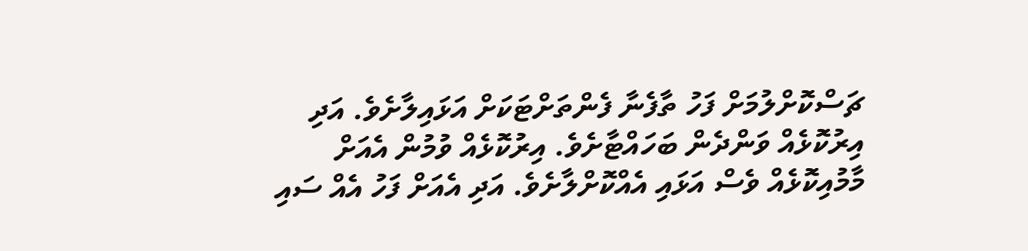ޗަސްކޮށްލުމަށް ފަހު ތާފެނާ ފެންތަށްޓަކަށް އަޅައިލާށެވެ. އަދި އިރުކޮޅެއް ވަންދެން ބަހައްޓާށެވެ. އިރުކޮޅެއް ވުމުން އެއަށް މާމުއިކޮޅެއް ވެސް އަޅައި އެއްކޮށްލާށެވެ. އަދި އެއަށް ފަހު އެއް ސައި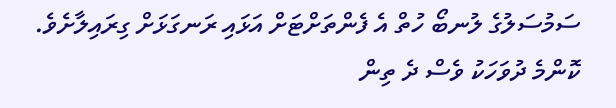ސަމުސަލުގެ ލުނބޯ ހުތް އެ ފެންތަށްޓަށް އަޅައި ރަނގަޅަށް ގިރައިލާށެވެ. ކޮންމެ ދުވަހަކު ވެސް ދެ ތިން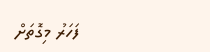ފަހަރު މިގޮތަށް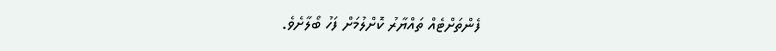ފެންތަށްޓެއް ތައްޔާރު ކޮށްލުމަށް ފަހު ބޯލާށެވެ.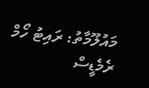މައުލޫމާތު: ރައިޓު ހޯމް ރެމެޑީސް